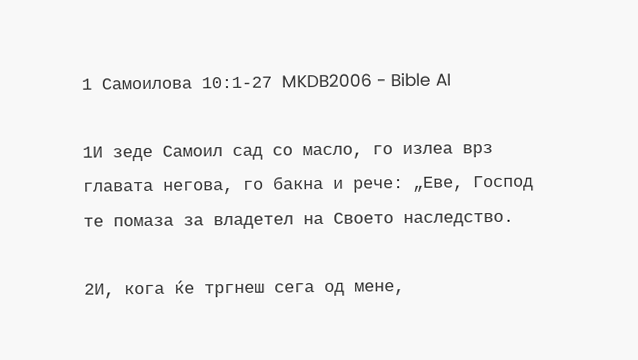1 Самоилова 10:1-27 MKDB2006 - Bible AI

1И зеде Самоил сад со масло, го излеа врз главата негова, го бакна и рече: „Еве, Господ те помаза за владетел на Своето наследство.

2И, кога ќе тргнеш сега од мене,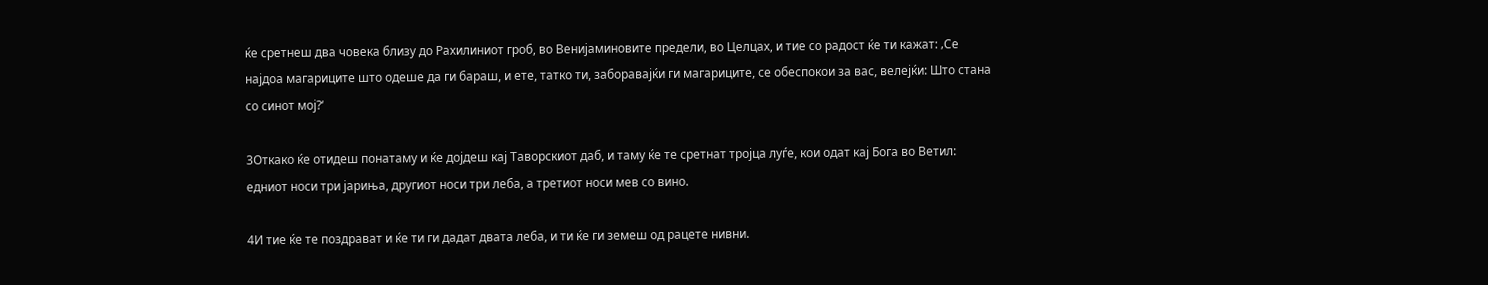ќе сретнеш два човека близу до Рахилиниот гроб, во Венијаминовите предели, во Целцах, и тие со радост ќе ти кажат: ‚Се најдоа магариците што одеше да ги бараш, и ете, татко ти, заборавајќи ги магариците, се обеспокои за вас, велејќи: Што стана со синот мој?‘

3Откако ќе отидеш понатаму и ќе дојдеш кај Таворскиот даб, и таму ќе те сретнат тројца луѓе, кои одат кај Бога во Ветил: едниот носи три јариња, другиот носи три леба, а третиот носи мев со вино.

4И тие ќе те поздрават и ќе ти ги дадат двата леба, и ти ќе ги земеш од рацете нивни.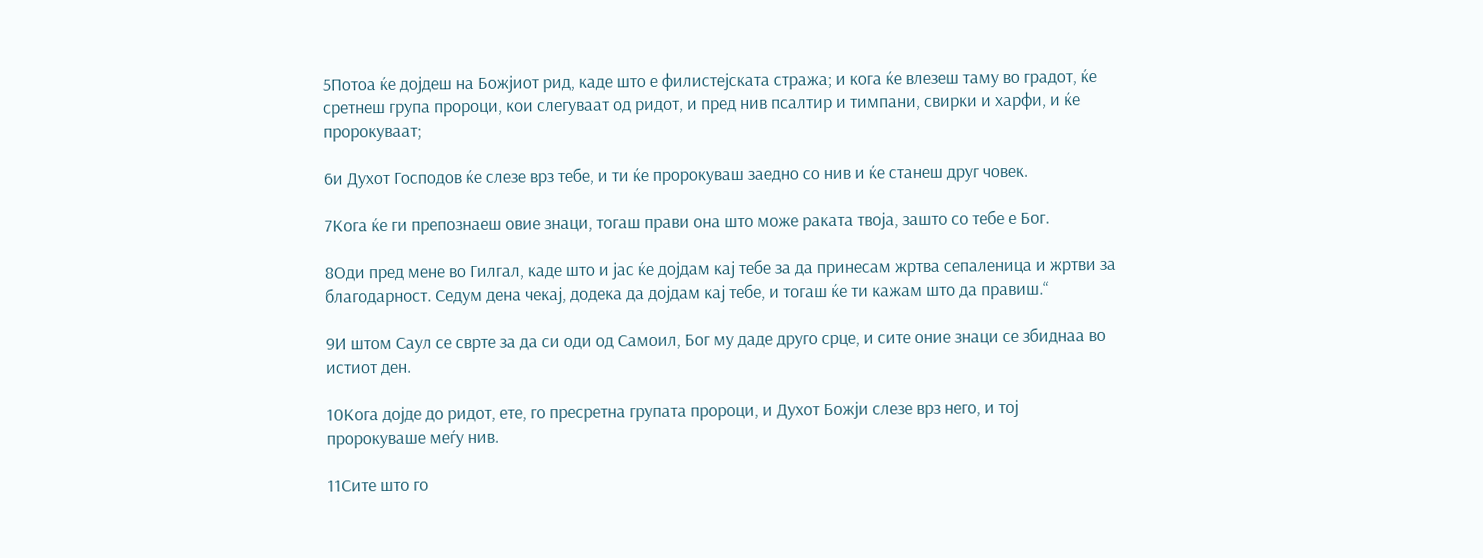5Потоа ќе дојдеш на Божјиот рид, каде што е филистејската стража; и кога ќе влезеш таму во градот, ќе сретнеш група пророци, кои слегуваат од ридот, и пред нив псалтир и тимпани, свирки и харфи, и ќе пророкуваат;

6и Духот Господов ќе слезе врз тебе, и ти ќе пророкуваш заедно со нив и ќе станеш друг човек.

7Кога ќе ги препознаеш овие знаци, тогаш прави она што може раката твоја, зашто со тебе е Бог.

8Оди пред мене во Гилгал, каде што и јас ќе дојдам кај тебе за да принесам жртва сепаленица и жртви за благодарност. Седум дена чекај, додека да дојдам кај тебе, и тогаш ќе ти кажам што да правиш.“

9И штом Саул се сврте за да си оди од Самоил, Бог му даде друго срце, и сите оние знаци се збиднаа во истиот ден.

10Кога дојде до ридот, ете, го пресретна групата пророци, и Духот Божји слезе врз него, и тој пророкуваше меѓу нив.

11Сите што го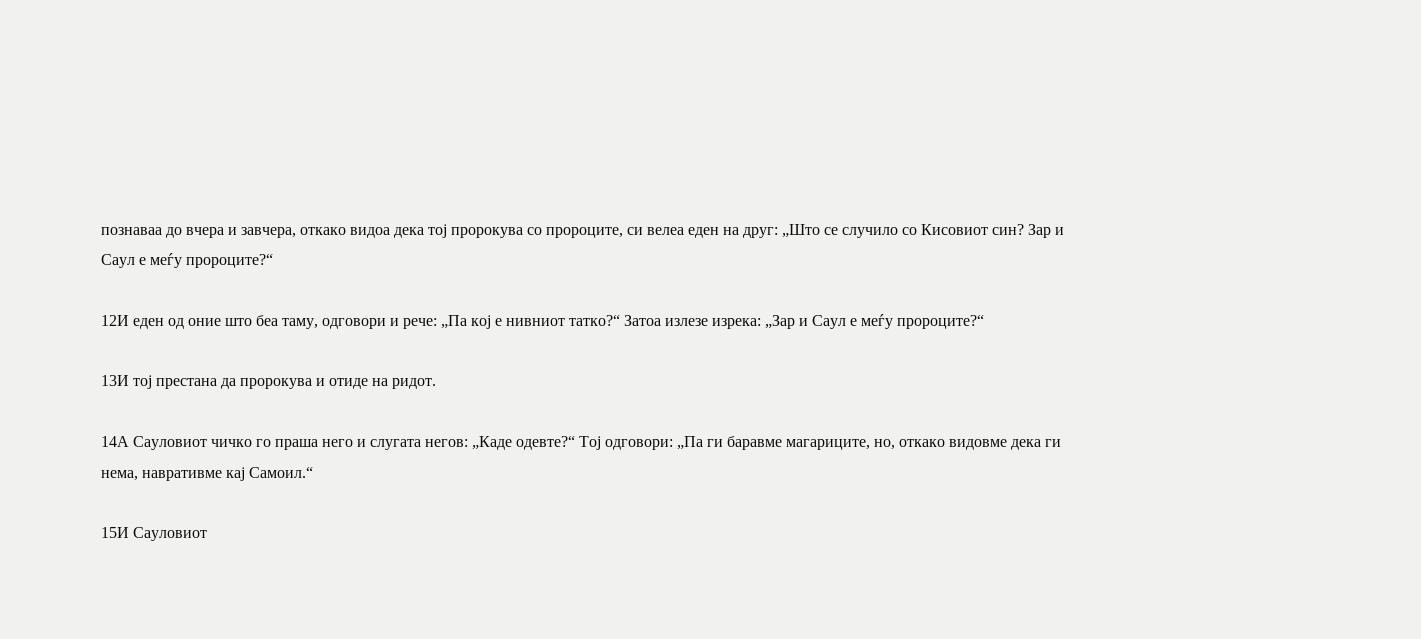познаваа до вчера и завчера, откако видоа дека тој пророкува со пророците, си велеа еден на друг: „Што се случило со Кисовиот син? Зар и Саул е меѓу пророците?“

12И еден од оние што беа таму, одговори и рече: „Па кој е нивниот татко?“ Затоа излезе изрека: „Зар и Саул е меѓу пророците?“

13И тој престана да пророкува и отиде на ридот.

14А Сауловиот чичко го праша него и слугата негов: „Каде одевте?“ Тој одговори: „Па ги баравме магариците, но, откако видовме дека ги нема, навративме кај Самоил.“

15И Сауловиот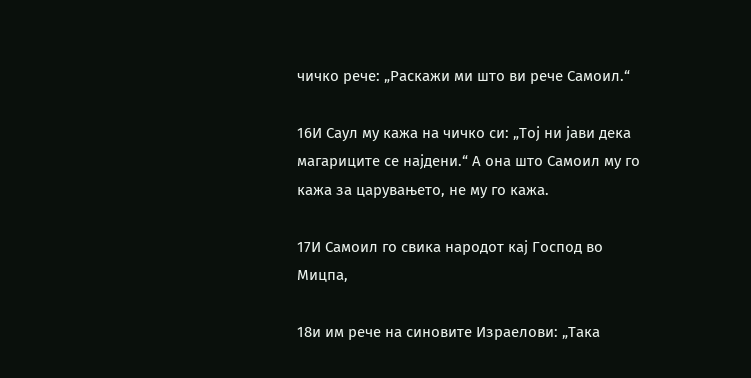чичко рече: „Раскажи ми што ви рече Самоил.“

16И Саул му кажа на чичко си: „Тој ни јави дека магариците се најдени.“ А она што Самоил му го кажа за царувањето, не му го кажа.

17И Самоил го свика народот кај Господ во Мицпа,

18и им рече на синовите Израелови: „Така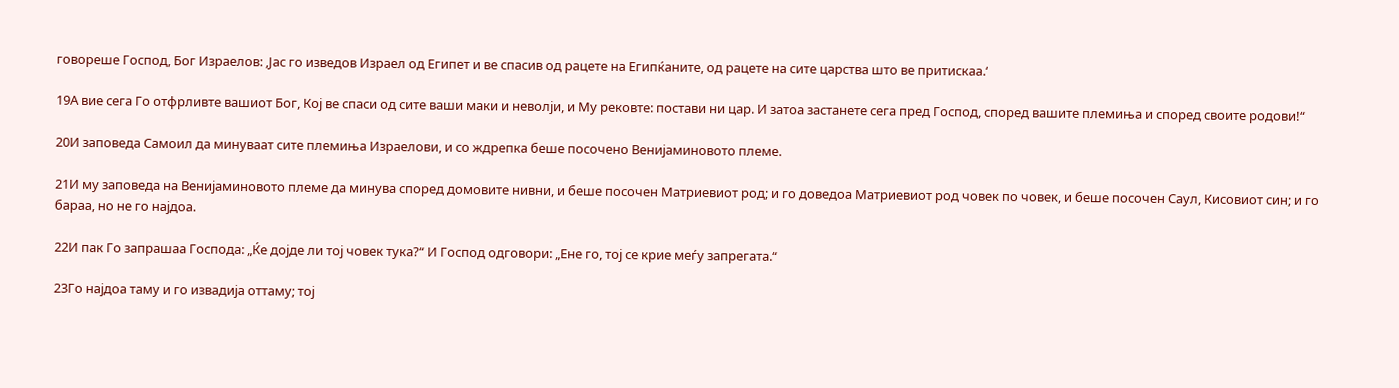говореше Господ, Бог Израелов: ‚Јас го изведов Израел од Египет и ве спасив од рацете на Египќаните, од рацете на сите царства што ве притискаа.‘

19А вие сега Го отфрливте вашиот Бог, Кој ве спаси од сите ваши маки и неволји, и Му рековте: постави ни цар. И затоа застанете сега пред Господ, според вашите племиња и според своите родови!“

20И заповеда Самоил да минуваат сите племиња Израелови, и со ждрепка беше посочено Венијаминовото племе.

21И му заповеда на Венијаминовото племе да минува според домовите нивни, и беше посочен Матриевиот род; и го доведоа Матриевиот род човек по човек, и беше посочен Саул, Кисовиот син; и го бараа, но не го најдоа.

22И пак Го запрашаа Господа: „Ќе дојде ли тој човек тука?“ И Господ одговори: „Ене го, тој се крие меѓу запрегата.“

23Го најдоа таму и го извадија оттаму; тој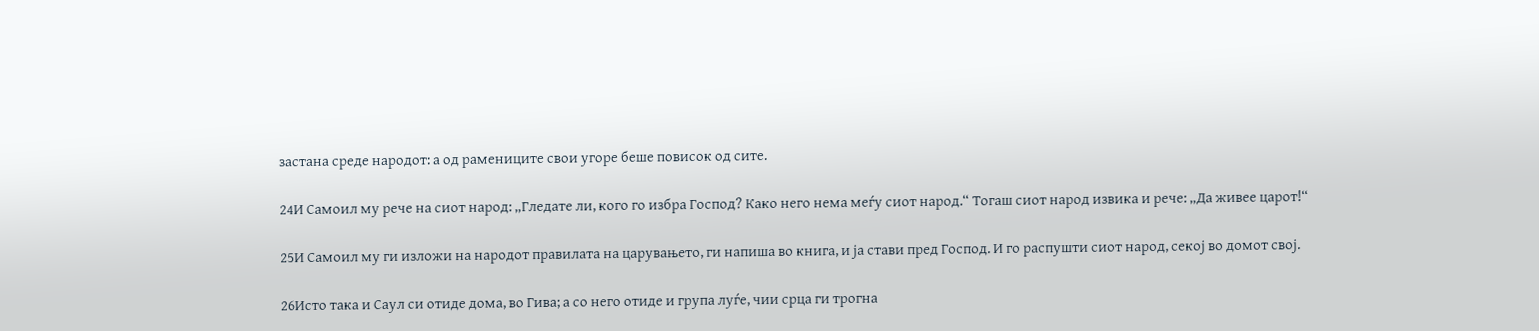застана среде народот: а од рамениците свои угоре беше повисок од сите.

24И Самоил му рече на сиот народ: „Гледате ли, кого го избра Господ? Како него нема меѓу сиот народ.“ Тогаш сиот народ извика и рече: „Да живее царот!“

25И Самоил му ги изложи на народот правилата на царувањето, ги напиша во книга, и ја стави пред Господ. И го распушти сиот народ, секој во домот свој.

26Исто така и Саул си отиде дома, во Гива; а со него отиде и група луѓе, чии срца ги трогна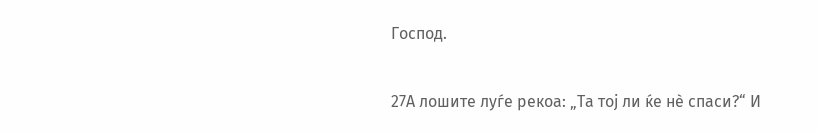Господ.

27А лошите луѓе рекоа: „Та тој ли ќе нѐ спаси?“ И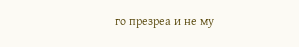го презреа и не му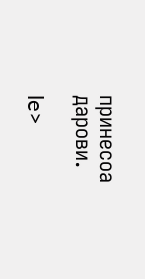принесоа дарови.

le>